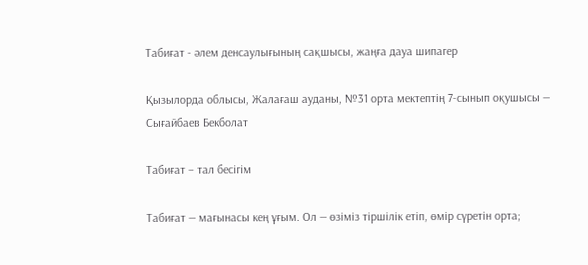Табиғат - әлем денсаулығының сақшысы, жаңға дауа шипагер

Қызылорда облысы, Жалағаш ауданы, №31 орта мектептің 7-сынып оқушысы — Сығайбаев Бекболат

Табиғат – тал бесігім

Табиғат — мағынасы кең ұғым. Ол — өзіміз тіршілік етіп, өмір сүретін орта;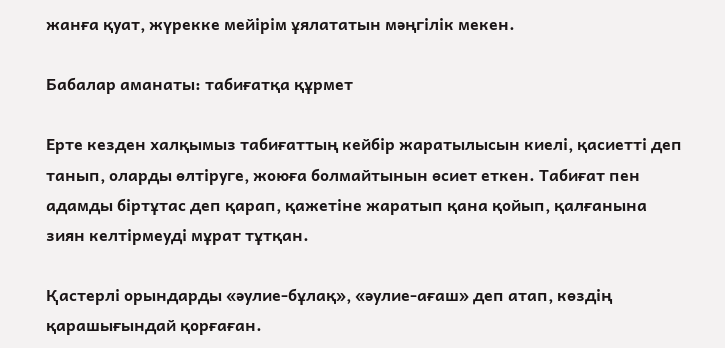жанға қуат, жүрекке мейірім ұялататын мәңгілік мекен.

Бабалар аманаты: табиғатқа құрмет

Ерте кезден халқымыз табиғаттың кейбір жаратылысын киелі, қасиетті деп танып, оларды өлтіруге, жоюға болмайтынын өсиет еткен. Табиғат пен адамды біртұтас деп қарап, қажетіне жаратып қана қойып, қалғанына зиян келтірмеуді мұрат тұтқан.

Қастерлі орындарды «әулие-бұлақ», «әулие-ағаш» деп атап, көздің қарашығындай қорғаған.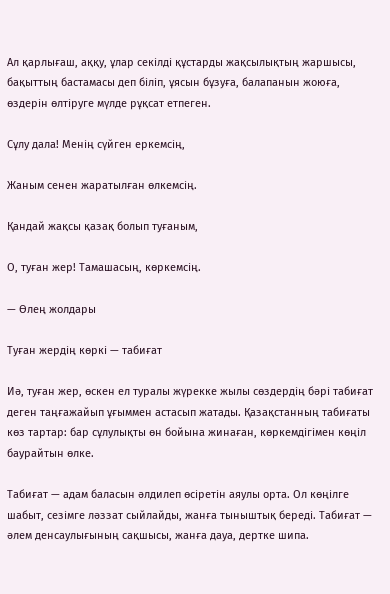Ал қарлығаш, аққу, ұлар секілді құстарды жақсылықтың жаршысы, бақыттың бастамасы деп біліп, ұясын бұзуға, балапанын жоюға, өздерін өлтіруге мүлде рұқсат етпеген.

Сұлу дала! Менің сүйген еркемсің,

Жаным сенен жаратылған өлкемсің.

Қандай жақсы қазақ болып туғаным,

О, туған жер! Тамашасың, көркемсің.

— Өлең жолдары

Туған жердің көркі — табиғат

Иә, туған жер, өскен ел туралы жүрекке жылы сөздердің бәрі табиғат деген таңғажайып ұғыммен астасып жатады. Қазақстанның табиғаты көз тартар: бар сұлулықты өн бойына жинаған, көркемдігімен көңіл баурайтын өлке.

Табиғат — адам баласын әлдилеп өсіретін аяулы орта. Ол көңілге шабыт, сезімге ләззат сыйлайды, жанға тыныштық береді. Табиғат — әлем денсаулығының сақшысы, жанға дауа, дертке шипа.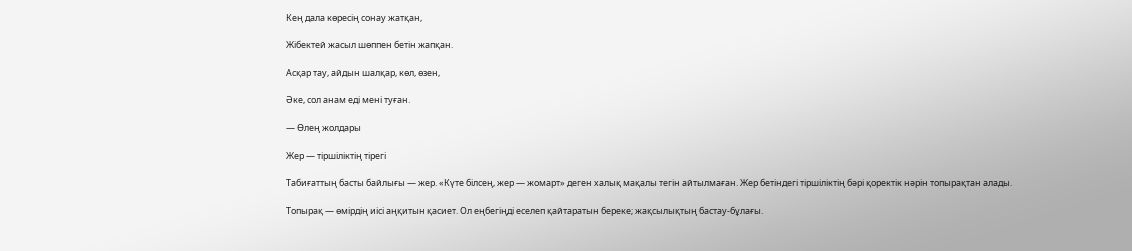Кең дала көресің сонау жатқан,

Жібектей жасыл шөппен бетін жапқан.

Асқар тау, айдын шалқар, көл, өзен,

Әке, сол анам еді мені туған.

— Өлең жолдары

Жер — тіршіліктің тірегі

Табиғаттың басты байлығы — жер. «Күте білсең, жер — жомарт» деген халық мақалы тегін айтылмаған. Жер бетіндегі тіршіліктің бәрі қоректік нәрін топырақтан алады.

Топырақ — өмірдің иісі аңқитын қасиет. Ол еңбегіңді еселеп қайтаратын береке; жақсылықтың бастау-бұлағы.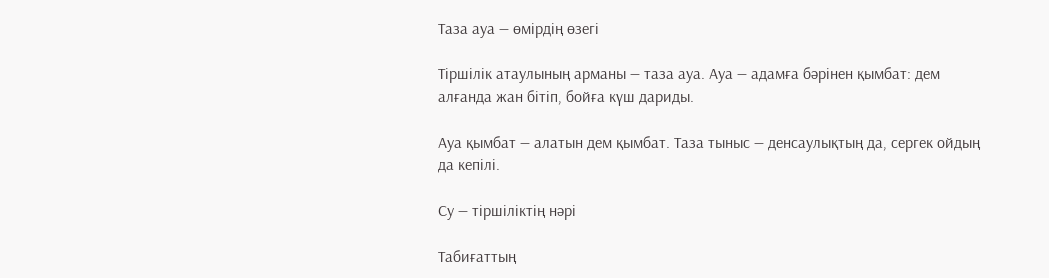Таза ауа — өмірдің өзегі

Тіршілік атаулының арманы — таза ауа. Ауа — адамға бәрінен қымбат: дем алғанда жан бітіп, бойға күш дариды.

Ауа қымбат — алатын дем қымбат. Таза тыныс — денсаулықтың да, сергек ойдың да кепілі.

Су — тіршіліктің нәрі

Табиғаттың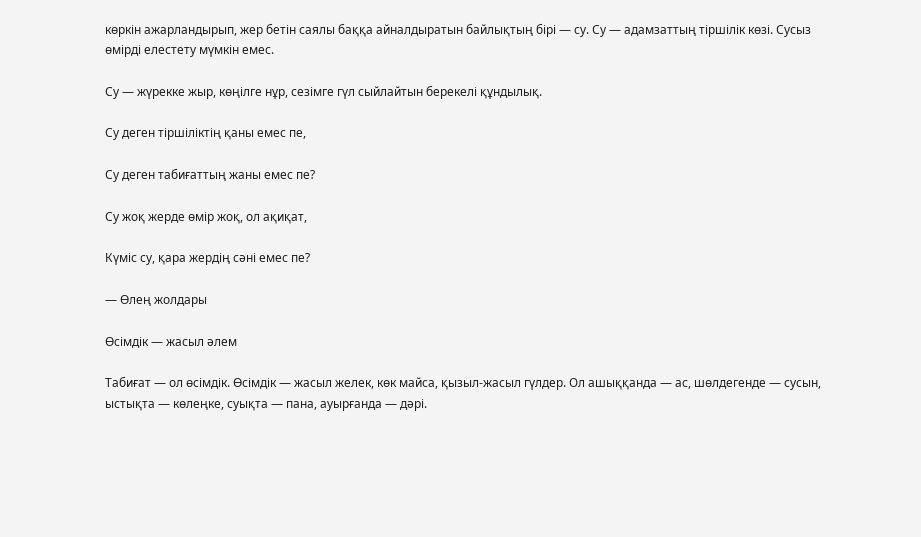көркін ажарландырып, жер бетін саялы баққа айналдыратын байлықтың бірі — су. Су — адамзаттың тіршілік көзі. Сусыз өмірді елестету мүмкін емес.

Су — жүрекке жыр, көңілге нұр, сезімге гүл сыйлайтын берекелі құндылық.

Су деген тіршіліктің қаны емес пе,

Су деген табиғаттың жаны емес пе?

Су жоқ жерде өмір жоқ, ол ақиқат,

Күміс су, қара жердің сәні емес пе?

— Өлең жолдары

Өсімдік — жасыл әлем

Табиғат — ол өсімдік. Өсімдік — жасыл желек, көк майса, қызыл-жасыл гүлдер. Ол ашыққанда — ас, шөлдегенде — сусын, ыстықта — көлеңке, суықта — пана, ауырғанда — дәрі.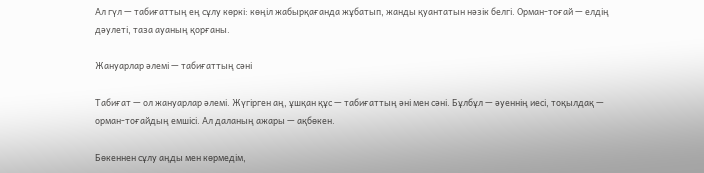Ал гүл — табиғаттың ең сұлу көркі: көңіл жабырқағанда жұбатып, жанды қуантатын нәзік белгі. Орман-тоғай — елдің дәулеті, таза ауаның қорғаны.

Жануарлар әлемі — табиғаттың сәні

Табиғат — ол жануарлар әлемі. Жүгірген аң, ұшқан құс — табиғаттың әні мен сәні. Бұлбұл — әуеннің иесі, тоқылдақ — орман-тоғайдың емшісі. Ал даланың ажары — ақбөкен.

Бөкеннен сұлу аңды мен көрмедім,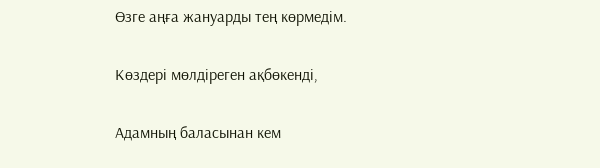Өзге аңға жануарды тең көрмедім.

Көздері мөлдіреген ақбөкенді,

Адамның баласынан кем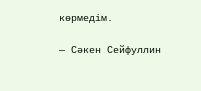көрмедім.

— Сәкен Сейфуллин